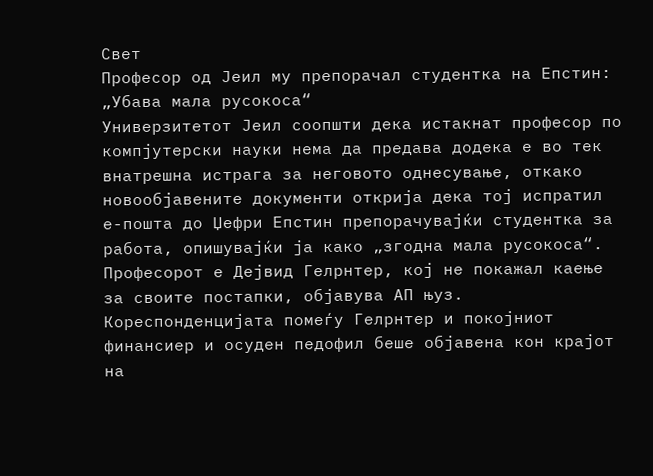Свет
Професор од Јеил му препорачал студентка на Епстин: „Убава мала русокоса“
Универзитетот Јеил соопшти дека истакнат професор по компјутерски науки нема да предава додека е во тек внатрешна истрага за неговото однесување, откако новообјавените документи открија дека тој испратил е-пошта до Џефри Епстин препорачувајќи студентка за работа, опишувајќи ја како „згодна мала русокоса“. Професорот е Дејвид Гелрнтер, кој не покажал каење за своите постапки, објавува АП њуз.
Кореспонденцијата помеѓу Гелрнтер и покојниот финансиер и осуден педофил беше објавена кон крајот на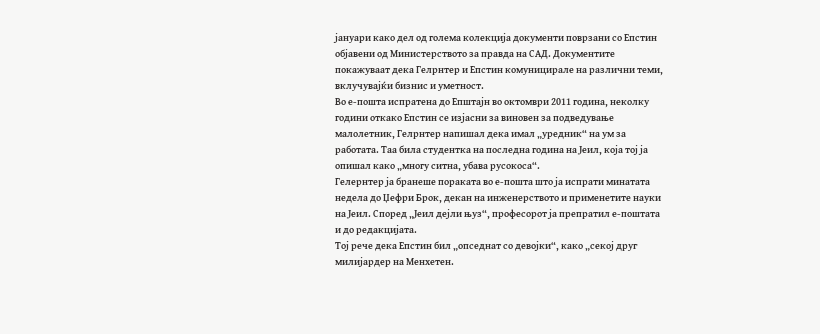јануари како дел од голема колекција документи поврзани со Епстин објавени од Министерството за правда на САД. Документите покажуваат дека Гелрнтер и Епстин комуницирале на различни теми, вклучувајќи бизнис и уметност.
Во е-пошта испратена до Епштајн во октомври 2011 година, неколку години откако Епстин се изјасни за виновен за подведување малолетник, Гелрнтер напишал дека имал „уредник“ на ум за работата. Таа била студентка на последна година на Јеил, која тој ја опишал како „многу ситна, убава русокоса“.
Гелернтер ја бранеше пораката во е-пошта што ја испрати минатата недела до Џефри Брок, декан на инженерството и применетите науки на Јеил. Според „Јеил дејли њуз“, професорот ја препратил е-поштата и до редакцијата.
Тој рече дека Епстин бил „опседнат со девојки“, како „секој друг милијардер на Менхетен.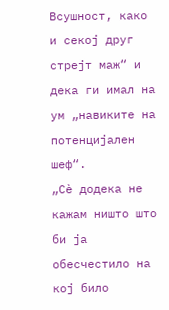Всушност, како и секој друг стрејт маж“ и дека ги имал на ум „навиките на потенцијален шеф“.
„Сè додека не кажам ништо што би ја обесчестило на кој било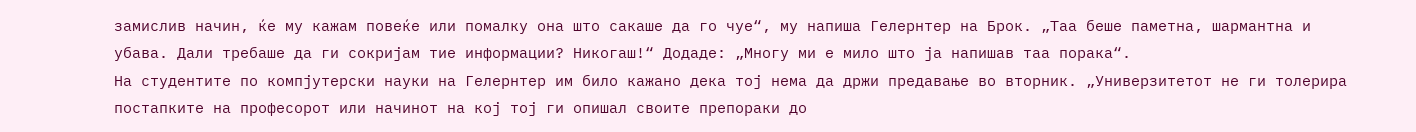замислив начин, ќе му кажам повеќе или помалку она што сакаше да го чуе“, му напиша Гелернтер на Брок. „Таа беше паметна, шармантна и убава. Дали требаше да ги сокријам тие информации? Никогаш!“ Додаде: „Многу ми е мило што ја напишав таа порака“.
На студентите по компјутерски науки на Гелернтер им било кажано дека тој нема да држи предавање во вторник. „Универзитетот не ги толерира постапките на професорот или начинот на кој тој ги опишал своите препораки до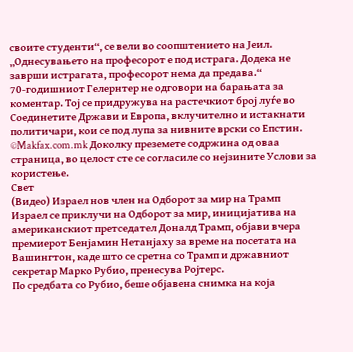своите студенти“, се вели во соопштението на Јеил.
„Однесувањето на професорот е под истрага. Додека не заврши истрагата, професорот нема да предава.“
70-годишниот Гелернтер не одговори на барањата за коментар. Тој се придружува на растечкиот број луѓе во Соединетите Држави и Европа, вклучително и истакнати политичари, кои се под лупа за нивните врски со Епстин.
©Makfax.com.mk Доколку преземете содржина од оваа страница, во целост сте се согласиле со нејзините Услови за користење.
Свет
(Видео) Израел нов член на Одборот за мир на Трамп
Израел се приклучи на Одборот за мир, иницијатива на американскиот претседател Доналд Трамп, објави вчера премиерот Бенјамин Нетанјаху за време на посетата на Вашингтон, каде што се сретна со Трамп и државниот секретар Марко Рубио, пренесува Ројтерс.
По средбата со Рубио, беше објавена снимка на која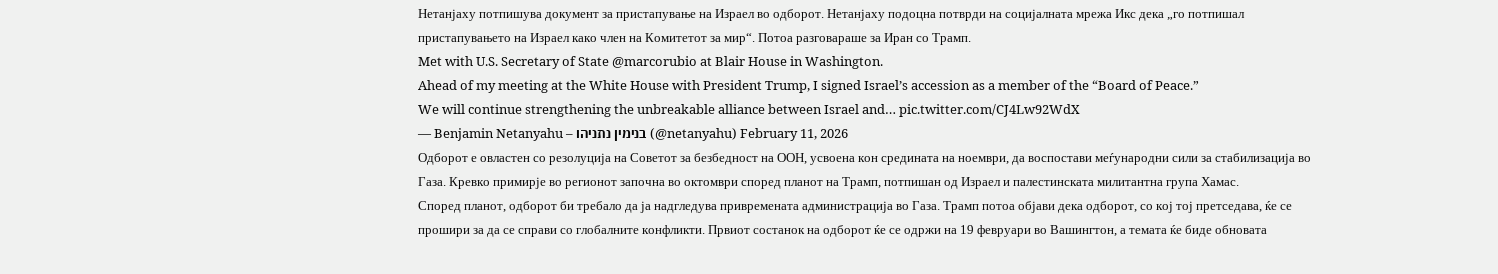Нетанјаху потпишува документ за пристапување на Израел во одборот. Нетанјаху подоцна потврди на социјалната мрежа Икс дека „го потпишал пристапувањето на Израел како член на Комитетот за мир“. Потоа разговараше за Иран со Трамп.
Met with U.S. Secretary of State @marcorubio at Blair House in Washington.
Ahead of my meeting at the White House with President Trump, I signed Israel’s accession as a member of the “Board of Peace.”
We will continue strengthening the unbreakable alliance between Israel and… pic.twitter.com/CJ4Lw92WdX
— Benjamin Netanyahu – בנימין נתניהו (@netanyahu) February 11, 2026
Одборот е овластен со резолуција на Советот за безбедност на ООН, усвоена кон средината на ноември, да воспостави меѓународни сили за стабилизација во Газа. Кревко примирје во регионот започна во октомври според планот на Трамп, потпишан од Израел и палестинската милитантна група Хамас.
Според планот, одборот би требало да ја надгледува привремената администрација во Газа. Трамп потоа објави дека одборот, со кој тој претседава, ќе се прошири за да се справи со глобалните конфликти. Првиот состанок на одборот ќе се одржи на 19 февруари во Вашингтон, а темата ќе биде обновата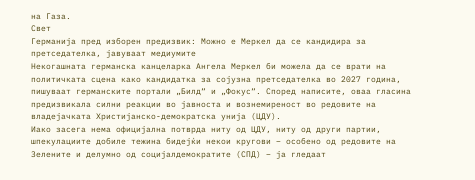на Газа.
Свет
Германија пред изборен предизвик: Можно е Меркел да се кандидира за претседателка, јавуваат медиумите
Некогашната германска канцеларка Ангела Меркел би можела да се врати на политичката сцена како кандидатка за сојузна претседателка во 2027 година, пишуваат германските портали „Билд“ и „Фокус“. Според написите, оваа гласина предизвикала силни реакции во јавноста и вознемиреност во редовите на владејачката Христијанско-демократска унија (ЦДУ).
Иако засега нема официјална потврда ниту од ЦДУ, ниту од други партии, шпекулациите добиле тежина бидејќи некои кругови – особено од редовите на Зелените и делумно од социјалдемократите (СПД) – ја гледаат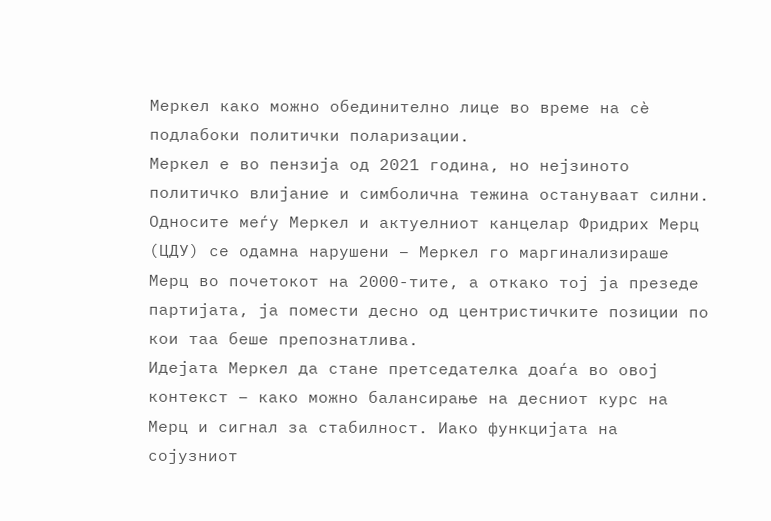Меркел како можно обединително лице во време на сѐ подлабоки политички поларизации.
Меркел е во пензија од 2021 година, но нејзиното политичко влијание и симболична тежина остануваат силни. Односите меѓу Меркел и актуелниот канцелар Фридрих Мерц (ЦДУ) се одамна нарушени – Меркел го маргинализираше Мерц во почетокот на 2000-тите, а откако тој ја презеде партијата, ја помести десно од центристичките позиции по кои таа беше препознатлива.
Идејата Меркел да стане претседателка доаѓа во овој контекст – како можно балансирање на десниот курс на Мерц и сигнал за стабилност. Иако функцијата на сојузниот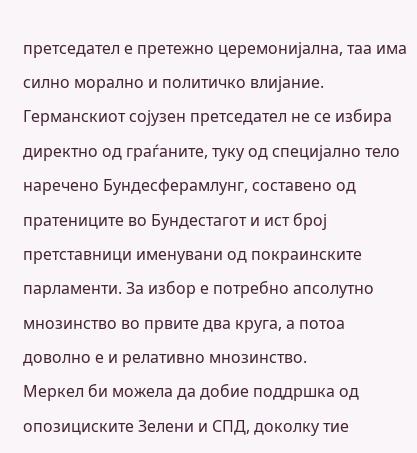претседател е претежно церемонијална, таа има силно морално и политичко влијание.
Германскиот сојузен претседател не се избира директно од граѓаните, туку од специјално тело наречено Бундесферамлунг, составено од пратениците во Бундестагот и ист број претставници именувани од покраинските парламенти. За избор е потребно апсолутно мнозинство во првите два круга, а потоа доволно е и релативно мнозинство.
Меркел би можела да добие поддршка од опозициските Зелени и СПД, доколку тие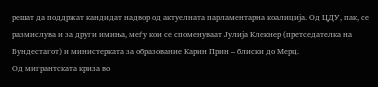решат да поддржат кандидат надвор од актуелната парламентарна коалиција. Од ЦДУ, пак, се размислува и за други имиња, меѓу кои се споменуваат Јулија Клекнер (претседателка на Бундестагот) и министерката за образование Карин Прин – блиски до Мерц.
Од мигрантската криза во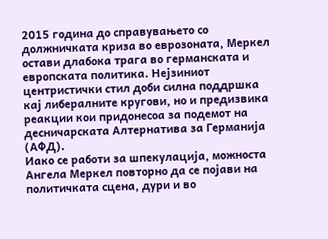2015 година до справувањето со должничката криза во еврозоната, Меркел остави длабока трага во германската и европската политика. Нејзиниот центристички стил доби силна поддршка кај либералните кругови, но и предизвика реакции кои придонесоа за подемот на десничарската Алтернатива за Германија (АФД).
Иако се работи за шпекулација, можноста Ангела Меркел повторно да се појави на политичката сцена, дури и во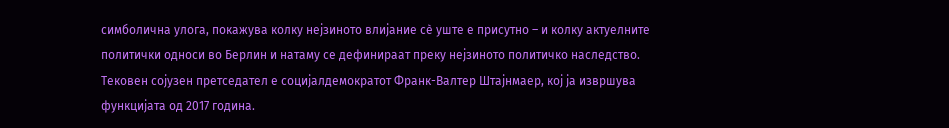симболична улога, покажува колку нејзиното влијание сè уште е присутно – и колку актуелните политички односи во Берлин и натаму се дефинираат преку нејзиното политичко наследство. Тековен сојузен претседател е социјалдемократот Франк-Валтер Штајнмаер, кој ја извршува функцијата од 2017 година.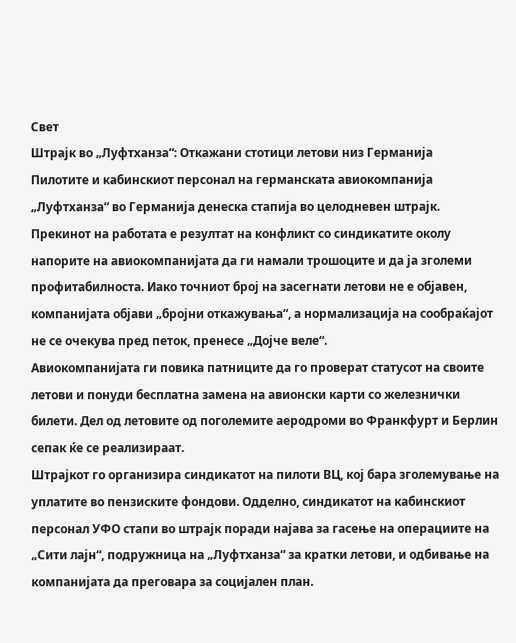Свет
Штрајк во „Луфтханза“: Откажани стотици летови низ Германија
Пилотите и кабинскиот персонал на германската авиокомпанија „Луфтханза“ во Германија денеска стапија во целодневен штрајк.
Прекинот на работата е резултат на конфликт со синдикатите околу напорите на авиокомпанијата да ги намали трошоците и да ја зголеми профитабилноста. Иако точниот број на засегнати летови не е објавен, компанијата објави „бројни откажувања“, а нормализација на сообраќајот не се очекува пред петок, пренесе „Дојче веле“.
Авиокомпанијата ги повика патниците да го проверат статусот на своите летови и понуди бесплатна замена на авионски карти со железнички билети. Дел од летовите од поголемите аеродроми во Франкфурт и Берлин сепак ќе се реализираат.
Штрајкот го организира синдикатот на пилоти ВЦ, кој бара зголемување на уплатите во пензиските фондови. Одделно, синдикатот на кабинскиот персонал УФО стапи во штрајк поради најава за гасење на операциите на „Сити лајн“, подружница на „Луфтханза“ за кратки летови, и одбивање на компанијата да преговара за социјален план.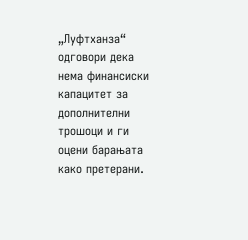„Луфтханза“ одговори дека нема финансиски капацитет за дополнителни трошоци и ги оцени барањата како претерани.